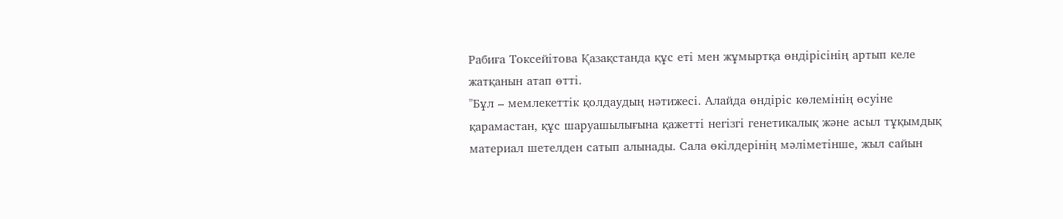Рабиға Токсейітова Қазақстанда құс еті мен жұмыртқа өндірісінің артып келе жатқанын атап өтті.
"Бұл – мемлекеттік қолдаудың нәтижесі. Алайда өндіріс көлемінің өсуіне қарамастан, құс шаруашылығына қажетті негізгі генетикалық және асыл тұқымдық материал шетелден сатып алынады. Сала өкілдерінің мәліметінше, жыл сайын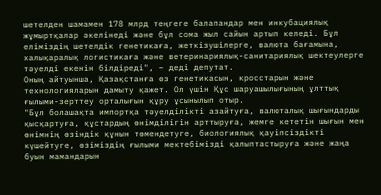шетелден шамамен 178 млрд теңгеге балапандар мен инкубациялық жұмыртқалар әкелінеді және бұл сома жыл сайын артып келеді. Бұл еліміздің шетелдік генетикаға, жеткізушілерге, валюта бағамына, халықаралық логистикаға және ветеринариялық-санитариялық шектеулерге тәуелді екенін білдіреді", – деді депутат.
Оның айтуынша, Қазақстанға өз генетикасын, кросстарын және технологияларын дамыту қажет. Ол үшін Құс шаруашылығының ұлттық ғылыми-зерттеу орталығын құру ұсынылып отыр.
"Бұл болашақта импортқа тәуелділікті азайтуға, валюталық шығындарды қысқартуға, құстардың өнімділігін арттыруға, жемге кететін шығын мен өнімнің өзіндік құнын төмендетуге, биологиялық қауіпсіздікті күшейтуге, өзіміздің ғылыми мектебімізді қалыптастыруға және жаңа буын мамандарын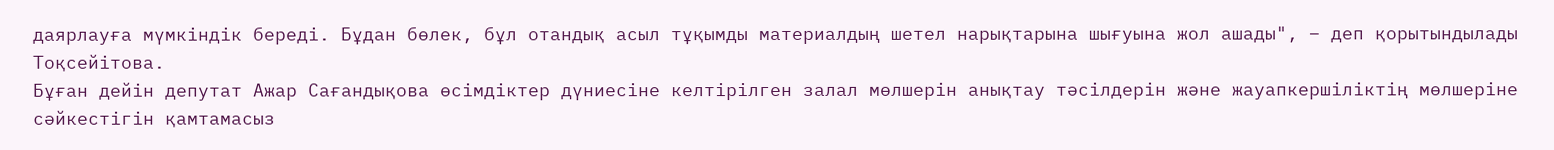даярлауға мүмкіндік береді. Бұдан бөлек, бұл отандық асыл тұқымды материалдың шетел нарықтарына шығуына жол ашады", – деп қорытындылады Тоқсейітова.
Бұған дейін депутат Ажар Сағандықова өсімдіктер дүниесіне келтірілген залал мөлшерін анықтау тәсілдерін және жауапкершіліктің мөлшеріне сәйкестігін қамтамасыз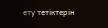ету тетіктерін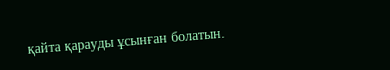қайта қарауды ұсынған болатын.